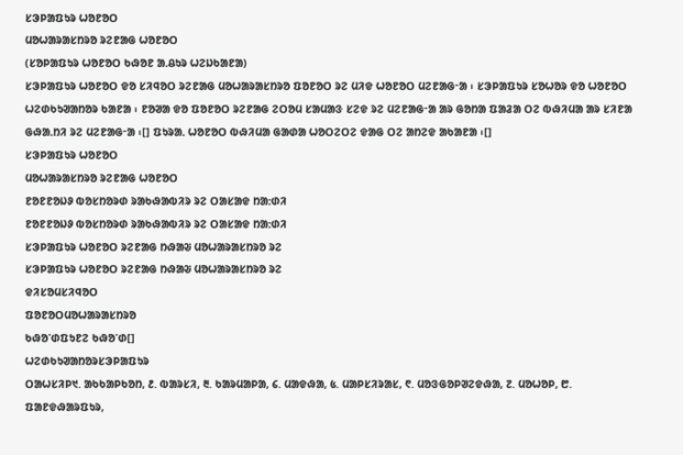ᱥᱳᱞᱟᱯᱩᱨ ᱦᱚᱱᱚᱛ
ᱢᱚᱦᱟᱨᱟᱥᱴᱨᱚ ᱨᱮᱱᱟᱜ ᱦᱚᱱᱚᱛ
(ᱥᱚᱞᱟᱯᱩᱨ ᱦᱚᱱᱚᱛ ᱠᱷᱚᱱ ᱟᱹᱪᱩᱨ ᱦᱮᱡᱠᱟᱱᱟ)
ᱥᱳᱞᱟᱯᱩᱨ ᱦᱚᱱᱚᱛ ᱫᱚ ᱥᱤᱧᱚᱛ ᱨᱮᱱᱟᱜ ᱢᱚᱦᱟᱨᱟᱥᱴᱨᱚ ᱯᱚᱱᱚᱛ ᱨᱮ ᱢᱤᱫ ᱦᱚᱱᱚᱛ ᱢᱮᱱᱟᱜᱼᱟ ᱾ ᱥᱳᱞᱟᱯᱩᱨ ᱥᱚᱦᱚᱨ ᱫᱚ ᱦᱚᱱᱚᱛ ᱦᱮᱰᱠᱩᱣᱟᱴᱚᱨ ᱠᱟᱱᱟ ᱾ ᱱᱚᱣᱟ ᱫᱚ ᱯᱚᱱᱚᱛ ᱨᱮᱱᱟᱜ ᱮᱛᱚᱢ ᱥᱟᱢᱟᱝ ᱥᱮᱫ ᱨᱮ ᱢᱮᱱᱟᱜᱼᱟ ᱟᱨ ᱜᱚᱴᱟ ᱯᱟᱲᱟ ᱛᱮ ᱵᱷᱤᱢᱟ ᱟᱨ ᱥᱤᱱᱟ ᱜᱷᱟᱹᱴᱤ ᱨᱮ ᱢᱮᱱᱟᱜᱼᱟ ᱾[] ᱯᱩᱨᱟᱹ ᱦᱚᱱᱚᱛ ᱵᱷᱤᱢᱟ ᱜᱟᱰᱟ ᱦᱚᱛᱮᱛᱮ ᱫᱟᱜ ᱛᱮ ᱟᱴᱮᱫ ᱟᱠᱟᱱᱟ ᱾[]
ᱥᱳᱞᱟᱯᱩᱨ ᱦᱚᱱᱚᱛ
ᱢᱚᱦᱟᱨᱟᱥᱴᱨᱚ ᱨᱮᱱᱟᱜ ᱦᱚᱱᱚᱛ
ᱱᱚᱱᱱᱚᱡᱽ ᱵᱚᱥᱴᱚᱨᱰ ᱨᱟᱠᱷᱟᱵᱤᱨ ᱨᱮ ᱛᱟᱥᱟᱫ ᱴᱟᱺᱰᱤ
ᱱᱚᱱᱱᱚᱡᱽ ᱵᱚᱥᱴᱚᱨᱰ ᱨᱟᱠᱷᱟᱵᱤᱨ ᱨᱮ ᱛᱟᱥᱟᱫ ᱴᱟᱺᱰᱤ
ᱥᱳᱞᱟᱯᱩᱨ ᱦᱚᱱᱚᱛ ᱨᱮᱱᱟᱜ ᱴᱷᱟᱶ ᱢᱚᱦᱟᱨᱟᱥᱴᱨᱚ ᱨᱮ
ᱥᱳᱞᱟᱯᱩᱨ ᱦᱚᱱᱚᱛ ᱨᱮᱱᱟᱜ ᱴᱷᱟᱶ ᱢᱚᱦᱟᱨᱟᱥᱴᱨᱚ ᱨᱮ
ᱫᱤᱥᱚᱢᱥᱤᱧᱚᱛ
ᱯᱚᱱᱚᱛᱢᱚᱦᱟᱨᱟᱥᱴᱨᱚ
ᱠᱷᱚᱸᱰᱯᱩᱱᱮ ᱠᱷᱚᱸᱰ[]
ᱦᱮᱰᱠᱩᱣᱟᱴᱚᱨᱥᱳᱞᱟᱯᱩᱨ
ᱛᱟᱦᱥᱤᱞ᱑. ᱟᱠᱠᱟᱞᱠᱚᱴ, ᱒. ᱵᱟᱨᱥᱤ, ᱓. ᱠᱟᱨᱢᱟᱞᱟ, ᱔. ᱢᱟᱫᱷᱟ, ᱕. ᱢᱟᱞᱥᱤᱨᱟᱥ, ᱖. ᱢᱚᱝᱜᱚᱞᱣᱮᱫᱷᱟ, ᱗. ᱢᱚᱦᱚᱞ, ᱘. ᱯᱟᱱᱫᱷᱟᱨᱯᱩᱨ,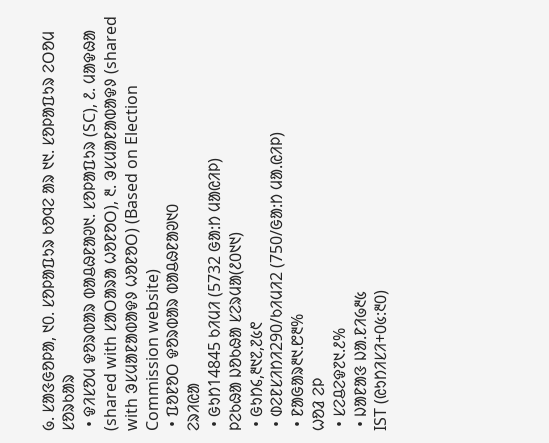᱙. ᱥᱟᱝᱜᱚᱞᱟ, ᱑᱐. ᱥᱚᱞᱟᱯᱩᱨ ᱠᱚᱧᱮ ᱟᱨ ᱑᱑. ᱥᱚᱞᱟᱯᱩᱨ ᱮᱛᱚᱢ
ᱥᱚᱨᱠᱟᱨ
 • ᱫᱤᱥᱚᱢ ᱫᱚᱨᱵᱟᱨ ᱵᱟᱪᱷᱱᱟᱣ᱑. ᱥᱚᱞᱟᱯᱩᱨ (SC), ᱒. ᱢᱟᱫᱷᱟ (shared with ᱥᱟᱛᱟᱨᱟ ᱦᱚᱱᱚᱛ), ᱓. ᱳᱥᱢᱟᱱᱟᱵᱟᱫᱽ (shared with ᱳᱥᱢᱟᱱᱟᱵᱟᱫᱽ ᱦᱚᱱᱚᱛ) (Based on Election Commission website)
 • ᱯᱚᱱᱚᱛ ᱫᱚᱨᱵᱟᱨ ᱵᱟᱪᱷᱱᱟᱣ᱑᱐
ᱮᱨᱤᱭᱟ
 • ᱜᱩᱴ14845 ᱠᱤᱢᱤ (5732 ᱜᱟᱺᱴ ᱢᱟᱭᱤᱞ)
ᱞᱮᱠᱷᱟ ᱡᱚᱠᱷᱟ ᱥᱮᱨᱢᱟ(᱒᱐᱑᱑)
 • ᱜᱩᱴ᱔,᱓᱑᱗,᱗᱕᱖
 • ᱰᱮᱱᱥᱤᱴᱤ290/ᱠᱤᱢᱤ2 (750/ᱜᱟᱺᱴ ᱢᱟᱹᱭᱤᱞ)
 • ᱱᱟᱜᱟᱨ᱓᱑.᱘᱓%
ᱦᱚᱲ ᱮᱞ
 • ᱥᱮᱪᱮᱫ᱗᱑.᱒%
 • ᱡᱟᱱᱟᱝ ᱡᱟᱹᱱᱤ᱙᱓᱕
IST (ᱭᱩᱴᱤᱥᱤ+᱐᱕:᱓᱐)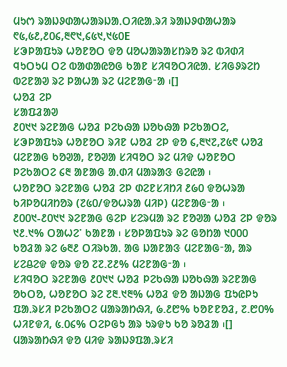ᱢᱩᱬ ᱨᱟᱡᱽᱰᱟᱦᱟᱨᱡᱟᱹᱛᱤᱭᱟᱹᱨᱤ ᱨᱟᱡᱽᱰᱟᱦᱟᱨ ᱖᱕,᱕᱒,᱒᱐᱔,᱓᱖᱑,᱔᱕᱑,᱑᱕᱐E
ᱥᱳᱞᱟᱯᱩᱨ ᱦᱚᱱᱚᱛ ᱫᱚ ᱢᱚᱦᱟᱨᱟᱥᱴᱨᱚ ᱨᱮ ᱵᱤᱰᱤ ᱧᱩᱛᱩᱢ ᱛᱮ ᱵᱟᱰᱟᱭᱚᱜ ᱠᱟᱱ ᱥᱤᱧᱚᱛᱤᱭᱟᱹ ᱥᱤᱜᱽᱨᱮᱴ ᱵᱮᱱᱟᱣ ᱨᱮ ᱞᱟᱦᱟ ᱨᱮ ᱢᱮᱱᱟᱜᱼᱟ ᱾[]
ᱦᱚᱲ ᱮᱞ
ᱥᱟᱯᱲᱟᱣ
᱒᱐᱑᱑ ᱨᱮᱱᱟᱜ ᱦᱚᱲ ᱞᱮᱠᱷᱟ ᱡᱚᱠᱷᱟ ᱞᱮᱠᱟᱛᱮ, ᱥᱳᱞᱟᱯᱩᱨ ᱦᱚᱱᱚᱛ ᱨᱤᱱ ᱦᱚᱲ ᱮᱞ ᱫᱚ ᱔,᱓᱑᱗,᱗᱕᱖ ᱦᱚᱲ ᱢᱮᱱᱟᱜ ᱠᱚᱣᱟ, ᱱᱚᱣᱟ ᱥᱤᱧᱚᱛ ᱨᱮ ᱢᱤᱫ ᱦᱚᱱᱚᱛ ᱞᱮᱠᱟᱛᱮ ᱔᱓ ᱟᱱᱟᱜ ᱟᱹᱰᱤ ᱢᱟᱨᱟᱝ ᱜᱮᱭᱟ ᱾
ᱦᱚᱱᱚᱛ ᱨᱮᱱᱟᱜ ᱦᱚᱲ ᱮᱞ ᱰᱮᱱᱥᱤᱴᱤ ᱒᱙᱐ ᱫᱚᱦᱨᱟ ᱠᱤᱞᱚᱢᱤᱴᱚᱨ (᱗᱕᱐/ᱫᱚᱦᱨᱟ ᱢᱤᱞ) ᱢᱮᱱᱟᱜᱼᱟ ᱾ ᱒᱐᱐᱑-᱒᱐᱑᱑ ᱨᱮᱱᱟᱜ ᱜᱮᱞ ᱥᱮᱨᱢᱟ ᱨᱮ ᱱᱚᱣᱟ ᱦᱚᱲ ᱮᱞ ᱫᱚᱨ ᱑᱒.᱑% ᱛᱟᱦᱮᱸ ᱠᱟᱱᱟ ᱾ ᱥᱚᱞᱟᱯᱩᱨ ᱨᱮ ᱜᱚᱴᱟ ᱑᱐᱐᱐ ᱠᱚᱲᱟ ᱨᱮ ᱙᱓᱒ ᱛᱤᱨᱠᱟᱹ ᱟᱜ ᱡᱟᱱᱟᱝ ᱢᱮᱱᱟᱜᱼᱟ, ᱟᱨ ᱥᱮᱪᱮᱫ ᱫᱚᱨ ᱫᱚ ᱗᱗.᱗᱒% ᱢᱮᱱᱟᱜᱼᱟ ᱾
ᱥᱤᱧᱚᱛ ᱨᱮᱱᱟᱜ ᱒᱐᱑᱑ ᱦᱚᱲ ᱞᱮᱠᱷᱟ ᱡᱚᱠᱷᱟ ᱨᱮᱱᱟᱜ ᱚᱠᱛᱚ, ᱦᱚᱱᱚᱛ ᱨᱮ ᱗᱓.᱑᱓% ᱦᱚᱲ ᱫᱚ ᱟᱡᱟᱜ ᱯᱩᱭᱞᱩ ᱯᱟᱹᱨᱥᱤ ᱞᱮᱠᱟᱛᱮ ᱢᱟᱨᱟᱴᱷᱤ, ᱙.᱒᱘% ᱠᱚᱱᱱᱚᱲ, ᱗.᱘᱐% ᱦᱤᱱᱫᱤ, ᱕.᱐᱔% ᱛᱮᱞᱜᱩ ᱟᱨ ᱩᱨᱫᱩ ᱠᱚ ᱨᱚᱲᱟ ᱾[]
ᱢᱟᱨᱟᱴᱷᱤ ᱫᱚ ᱢᱤᱫ ᱨᱟᱡᱽᱯᱟᱹᱨᱥᱤ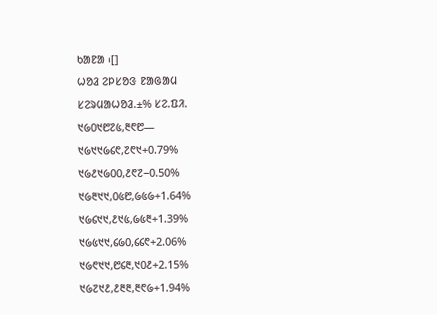ᱠᱟᱱᱟ ᱾[]
ᱦᱚᱲ ᱮᱞᱥᱚᱝ ᱱᱟᱜᱟᱢ
ᱥᱮᱨᱢᱟᱦᱚᱲ.±% ᱥᱮ.ᱯᱤ.
᱑᱙᱐᱑᱘᱗᱕,᱓᱖᱘—
᱑᱙᱑᱑᱙᱔᱖,᱗᱖᱑+0.79%
᱑᱙᱒᱑᱙᱐᱐,᱒᱖᱗−0.50%
᱑᱙᱓᱑᱑,᱐᱕᱘,᱙᱕᱙+1.64%
᱑᱙᱔᱑᱑,᱒᱑᱕,᱙᱕᱓+1.39%
᱑᱙᱕᱑᱑,᱔᱙᱐,᱔᱔᱖+2.06%
᱑᱙᱖᱑᱑,᱘᱔᱓,᱑᱐᱒+2.15%
᱑᱙᱗᱑᱒,᱒᱓᱓,᱓᱖᱙+1.94%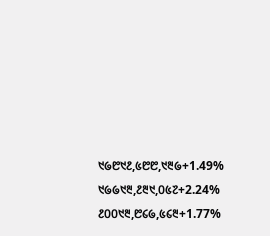᱑᱙᱘᱑᱒,᱕᱘᱘,᱑᱓᱙+1.49%
᱑᱙᱙᱑᱓,᱒᱓᱑,᱐᱕᱗+2.24%
᱒᱐᱐᱑᱓,᱘᱔᱙,᱕᱔᱓+1.77%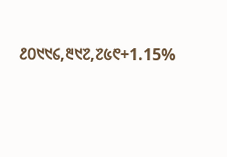᱒᱐᱑᱑᱔,᱓᱑᱗,᱗᱕᱖+1.15%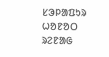ᱥᱳᱞᱟᱯᱩᱨ ᱦᱚᱱᱚᱛ ᱨᱮᱱᱟᱜ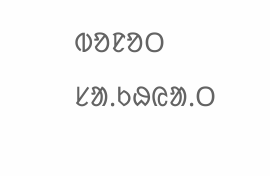ᱵᱚᱱᱚᱛ
ᱥᱟᱹᱠᱷᱭᱟᱹᱛ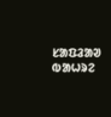ᱥᱟᱯᱲᱟᱣ
ᱵᱟᱦᱨᱮ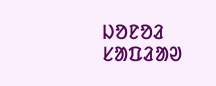ᱡᱚᱱᱚᱲ
ᱥᱟᱯᱲᱟᱣ